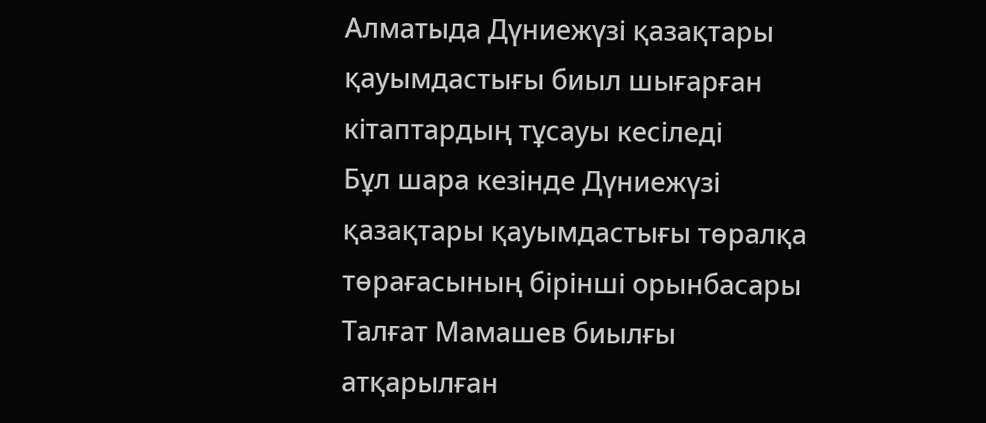Алматыда Дүниежүзі қазақтары қауымдастығы биыл шығарған кітаптардың тұсауы кесіледі
Бұл шара кезінде Дүниежүзі қазақтары қауымдастығы төралқа төрағасының бірінші орынбасары Талғат Мамашев биылғы атқарылған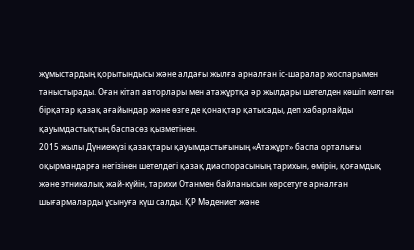жұмыстардың қорытындысы және алдағы жылға арналған іс-шаралар жоспарымен таныстырады. Оған кітап авторлары мен атажұртқа әр жылдары шетелден көшіп келген бірқатар қазақ ағайындар және өзге де қонақтар қатысады, деп хабарлайды қауымдастықтың баспасөз қызметінен.
2015 жылы Дүниежүзі қазақтары қауымдастығының «Атажұрт» баспа орталығы оқырмандарға негізінен шетелдегі қазақ диаспорасының тарихын, өмірін, қоғамдық және этникалық жай-күйін, тарихи Отанмен байланысын көрсетуге арналған шығармаларды ұсынуға күш салды. ҚР Мәдениет және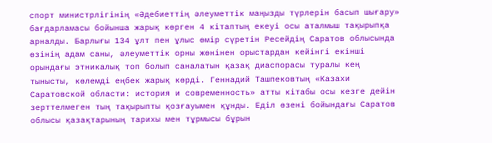спорт министрлігінің «Әдебиеттің әлеуметтік маңызды түрлерін басып шығару» бағдарламасы бойынша жарық көрген 4 кітаптың екеуі осы аталмыш тақырыпқа арналды. Барлығы 134 ұлт пен ұлыс өмір сүретін Ресейдің Саратов облысында өзінің адам саны, әлеуметтік орны жөнінен орыстардан кейінгі екінші орындағы этникалық топ болып саналатын қазақ диаспорасы туралы кең тынысты, көлемді еңбек жарық көрді. Геннадий Ташпековтың «Казахи Саратовской области: история и современность» атты кітабы осы кезге дейін зерттелмеген тың тақырыпты қозғауымен құнды. Еділ өзені бойындағы Саратов облысы қазақтарының тарихы мен тұрмысы бұрын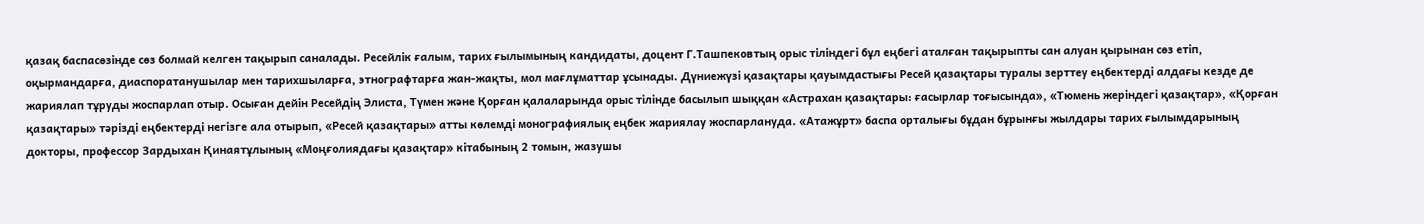қазақ баспасөзінде сөз болмай келген тақырып саналады. Ресейлік ғалым, тарих ғылымының кандидаты, доцент Г.Ташпековтың орыс тіліндегі бұл еңбегі аталған тақырыпты сан алуан қырынан сөз етіп, оқырмандарға, диаспоратанушылар мен тарихшыларға, этнографтарға жан-жақты, мол мағлұматтар ұсынады. Дүниежүзі қазақтары қауымдастығы Ресей қазақтары туралы зерттеу еңбектерді алдағы кезде де жариялап тұруды жоспарлап отыр. Осыған дейін Ресейдің Элиста, Түмен және Қорған қалаларында орыс тілінде басылып шыққан «Астрахан қазақтары: ғасырлар тоғысында», «Тюмень жеріндегі қазақтар», «Қорған қазақтары» тәрізді еңбектерді негізге ала отырып, «Ресей қазақтары» атты көлемді монографиялық еңбек жариялау жоспарлануда. «Атажұрт» баспа орталығы бұдан бұрынғы жылдары тарих ғылымдарының докторы, профессор Зардыхан Қинаятұлының «Моңғолиядағы қазақтар» кітабының 2 томын, жазушы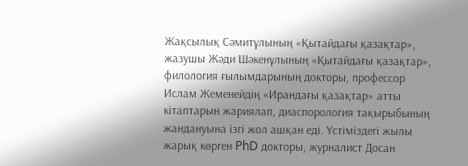Жақсылық Сәмитұлының «Қытайдағы қазақтар», жазушы Жәди Шәкенұлының «Қытайдағы қазақтар», филология ғылымдарының докторы, профессор Ислам Жеменейдің «Ирандағы қазақтар» атты кітаптарын жариялап, диаспорология тақырыбының жандануына ізгі жол ашқан еді. Үстіміздегі жылы жарық көрген PhD докторы, журналист Досан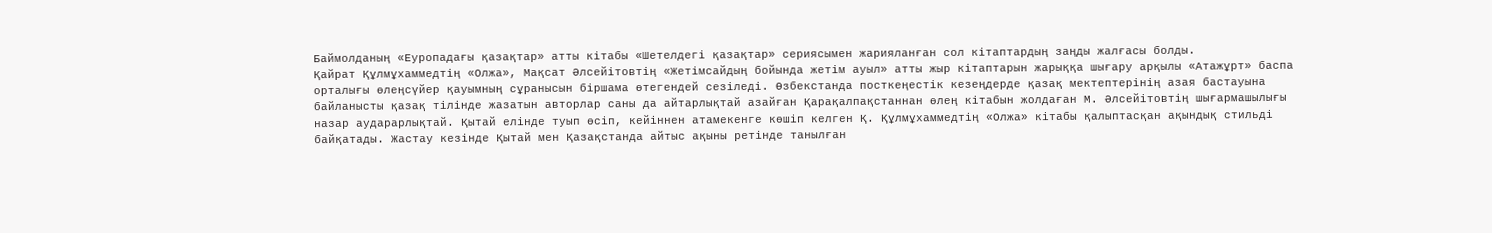Баймолданың «Еуропадағы қазақтар» атты кітабы «Шетелдегі қазақтар» сериясымен жарияланған сол кітаптардың заңды жалғасы болды.
Қайрат Құлмұхаммедтің «Олжа», Мақсат Әлсейітовтің «Жетімсайдың бойында жетім ауыл» атты жыр кітаптарын жарыққа шығару арқылы «Атажұрт» баспа орталығы өлеңсүйер қауымның сұранысын біршама өтегендей сезіледі. Өзбекстанда посткеңестік кезеңдерде қазақ мектептерінің азая бастауына байланысты қазақ тілінде жазатын авторлар саны да айтарлықтай азайған Қарақалпақстаннан өлең кітабын жолдаған М. Әлсейітовтің шығармашылығы назар аударарлықтай. Қытай елінде туып өсіп, кейіннен атамекенге көшіп келген Қ. Құлмұхаммедтің «Олжа» кітабы қалыптасқан ақындық стильді байқатады. Жастау кезінде Қытай мен Қазақстанда айтыс ақыны ретінде танылған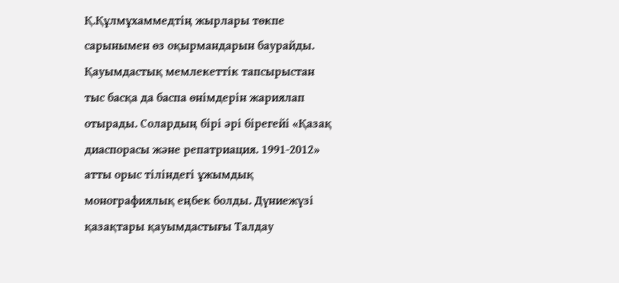Қ.Құлмұхаммедтің жырлары төкпе сарынымен өз оқырмандарын баурайды.
Қауымдастық мемлекеттік тапсырыстан тыс басқа да баспа өнімдерін жариялап отырады. Солардың бірі әрі бірегейі «Қазақ диаспорасы және репатриация. 1991-2012» атты орыс тіліндегі ұжымдық монографиялық еңбек болды. Дүниежүзі қазақтары қауымдастығы Талдау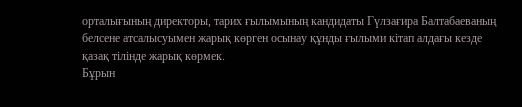орталығының директоры, тарих ғылымының кандидаты Гүлзағира Балтабаеваның белсене атсалысуымен жарық көрген осынау құнды ғылыми кітап алдағы кезде қазақ тілінде жарық көрмек.
Бұрын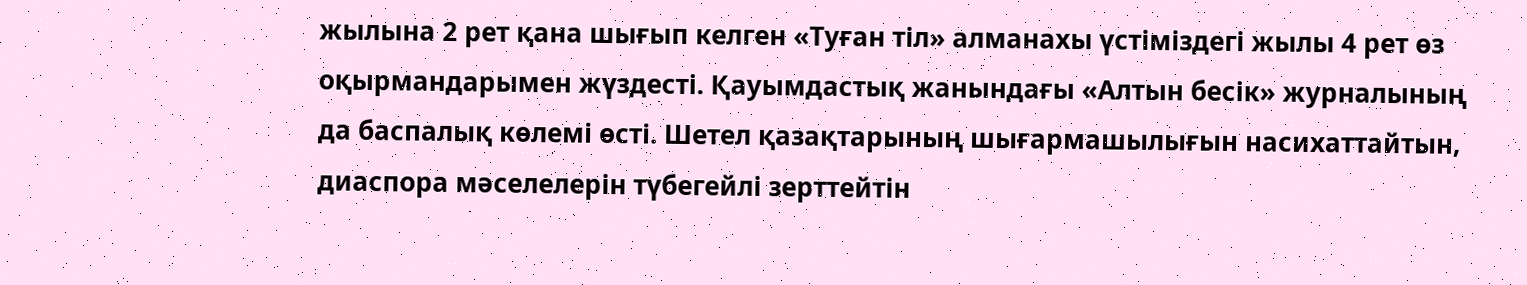жылына 2 рет қана шығып келген «Туған тіл» алманахы үстіміздегі жылы 4 рет өз оқырмандарымен жүздесті. Қауымдастық жанындағы «Алтын бесік» журналының да баспалық көлемі өсті. Шетел қазақтарының шығармашылығын насихаттайтын, диаспора мәселелерін түбегейлі зерттейтін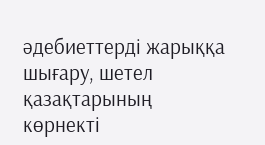әдебиеттерді жарыққа шығару, шетел қазақтарының көрнекті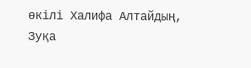өкілі Халифа Алтайдың, Зуқа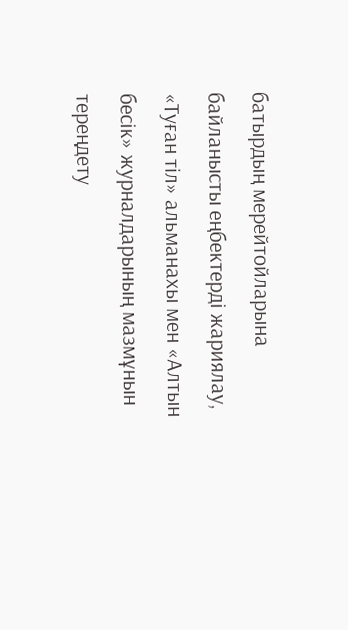батырдың мерейтойларына байланысты еңбектерді жариялау, «Туған тіл» альманахы мен «Алтын бесік» журналдарының мазмұнын тереңдету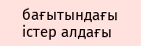бағытындағы істер алдағы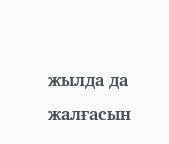жылда да жалғасын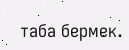таба бермек.